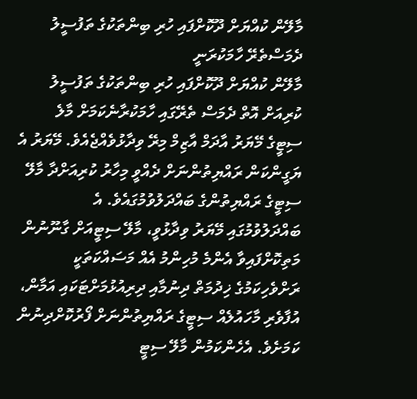މާލޭން ކުއްޔަށް ދޫކޮށްފައި ހުރި ބިންތަކުގެ ތަފުސީލު ދެމަސްތެރޭ ހާމަކުރަނީ
މާލޭން ކުއްޔަށް ދޫކޮށްފައި ހުރި ބިންތަކުގެ ތަފުސީލު ކުރިއަށް އޮތް ދެމަސް ތެރޭގައި ހާމަކުރާނެކަމަށް މާލެ ސިޓީގެ މޭޔަރު އާދަމް އާޒިމް މިރޭ ވިދާޅުވެއްޖެއެވެ. މޭޔަރު އެ ޔަގީންކަން ރައްޔިތުންނަށް ދެއްވީ މިހާރު ކުރިއަށްދާ މާލޭ ސިޓީގެ ރައްޔިތުންގެ ބައްދަލުވުމުގައެވެ. އެ ބައްދަލުވުމުގައި މޭޔަރު ވިދާޅުވީ، މާލޭ ސިޓީއަށް ގާނޫނުން މަތިކޮށްފައިވާ އެންމެ މުހިންމު އެއް މަސައްކަތަކީ ރަށްވެހިކަމުގެ ޚިދުމަތް ދިނުމާއި ދިރިއުޅުމަށްޓަކައި އަމާން، އުފާވެރި މާހައުލެއް ސިޓީގެ ރައްޔިތުންނަށް ފޯރުކޮށްދިނުން ކަމަށެވެ. އެހެންކަމުން މާލޭ ސިޓީ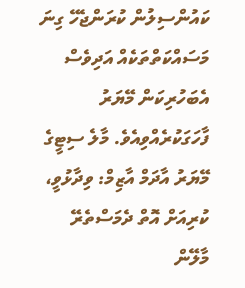ކައުންސިލުން ކުރަންޖެހޭ ގިނަ މަސައްކަތްތަކެއް އަދިވެސް އެބަހުރިކަން މޭޔަރު ފާހަގަކުރެއްވިއެވެ. މާލެ ސިޓީގެ މޭޔަރު އާދަމް އާޒިމް: ވިދާޅުވީ، ކުރިއަށް އޮތް ދެމަސްތެރޭ މާލޭން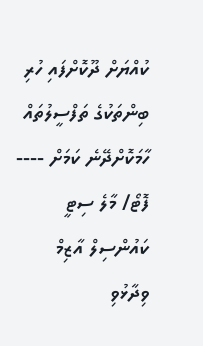ކުއްޔަށް ދޫކޮށްފައި ހުރި ބިންތަކުގެ ތަފްސީލުތައް ހާމަކޮށްދޭނެ ކަމަށް ---- ފޮޓޯ/ މާލެ ސިޓީ ކައުންސިލް އާޒިމް ވިދާޅުވި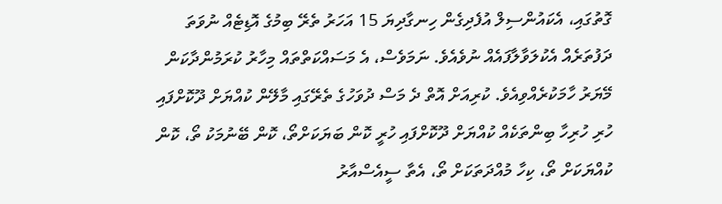ގޮތުގައި، އެކައުންސިލް އުފެދިގެން ހިނގާދިޔަ 15 އަހަރު ތެރޭ ބިމުގެ އޮޑިޓެއް ނުވަތަ ދަފުތަރެއް އެކުލަވާލާފައެއް ނުވެއެވެ. ނަމަވެސް، އެ މަސައްކަތްތައް މިހާރު ކުރަމުންދާކަން މޭޔަރު ހާމަކުރެއްވިއެވެ. ކުރިއަށް އޮތް ދެ މަސް ދުވަހުގެ ތެރޭގައި މާލޭން ކުއްޔަށް ދޫކޮށްފައި ހުރި ހުރިހާ ބިންތަކެއް ކުއްޔަށް ދޫކޮށްފައި ހުރީ ކޮން ބަޔަކަށްތޯ، ކޮން ބޭނުމަކު ތޯ، ކޮން ކުއްޔަކަށް ތޯ، ކިހާ މުއްދަތަކަށް ތޯ، އެތާ ސީއެސްއާރު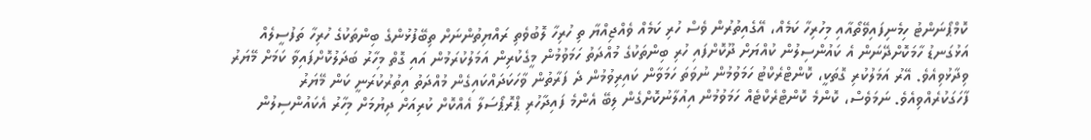ކޮމްޕޯނަންޓު ހިމެނިފައިވޭތޯއާއި މިހުރިހާ ކަމެއް، އޭގެއިތުރުން ވެސް ހުރި ކަމެއް ވެއްޖިއްޔާ ތި ހުރިހާ ލޮބުވެތި ރައްޔިތުންނަށް ތިބޭފުޅުންގެ ބިންތަކުގެ ހުރިހާ ތަފުސީލެއް އަޅުގަނޑު ހާމަކޮށްދޭނަން އެ ކައުންސިލުން ކުއްޔަށް ދޫކޮށްފައި ހުރި ބިންތަކުގެ މުއްދަތު ހަމަވުމުން މީގެކުރިން އަމަލުކުރަމުން އައި ގޮތް މިހާރު ބަދަލުކޮށްފައިވާ ކަމަށް މޭޔަރު ވިދާޅުވިއެވެ. އޭރު އަމަލުކުރި ގޮތަކީ، ކޮންޓްރެކްޓު ހަމަވުމުން ނުވަތަ ހަމަވާން ކައިރިވުމުން ދެ ފަރާތުން ވާހަކަދައްކައިގެން މުއްދަތު އިތުރުކުރަނީ ކަން މޭޔަރު ފާހަގަކުރެއްވިއެވެ. ނަމަވެސް، ކޮންމެ ކޮންޓްރެކްޓެއް ހަމަވުމުން އިއުލާނުކޮށްގެން ލިބޭ އެންމެ ފައިދާހުރި ޕްރޮޕޯސަލާ އެއްކޮށް ކުރިއަށް ދިޔުމަށް މިހާރު އެކައުންސިލުން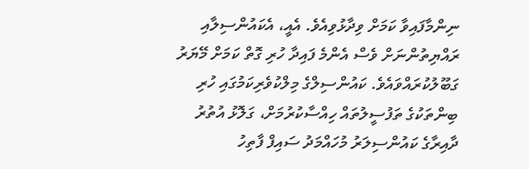ނިންމާފައިވާ ކަމަށް ވިދާޅުވިއެވެ. އެއީ، އެކައުންސިލާއި ރައްޔިތުންނަށް ވެސް އެންމެ ފައިދާ ހުރި ގޮތް ކަމަށް މޭޔަރު ގަބޫލުކުރައްވައެވެ. ކައުންސިލްގެ މިލްކުވެރިކަމުގައި ހުރި ބިންތަކުގެ ތަފުސީލުތައް ހިއްސާކުރުމަށް، ގަލޮޅު އުތުރު ދާއިރާގެ ކައުންސިލަރު މުހައްމަދު ސައިފް ފާތިހު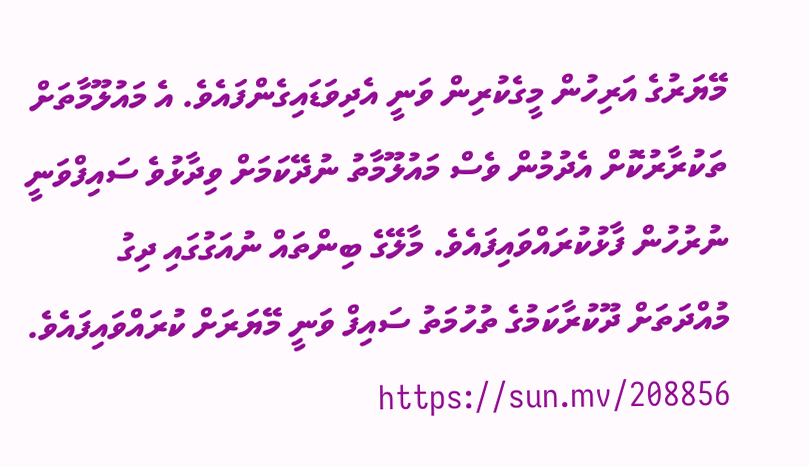މޭޔަރުގެ އަރިހުން މީގެކުރިން ވަނީ އެދިވަޑައިގެންފައެވެ. އެ މައުލޫމާތަށް ތަކުރާރުކޮށް އެދުމުން ވެސް މައުލޫމާތު ނުދޭކަމަށް ވިދާޅުވެ ސައިފްވަނީ ނުރުހުން ފާޅުކުރައްވައިފައެވެ. މާލޭގެ ބިންތައް ނުއަގުގައި ދިގު މުއްދަތަށް ދޫކުރާކަމުގެ ތުހުމަތު ސައިފް ވަނީ މޭޔަރަށް ކުރައްވައިފައެވެ. https://sun.mv/208856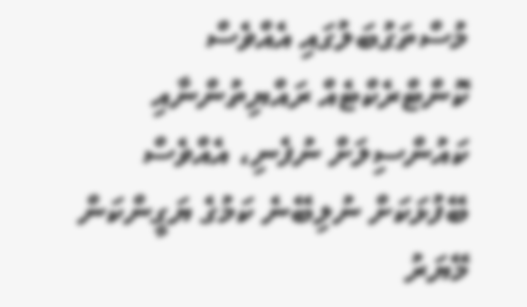މުސްތަގުބަލުގައި އެއްވެސް ކޮންޓްރެކްޓެއް ރައްޔިތުންނާއި ކައުންސިލަށް ނުފެނި، އެއްވެސް ބޭފުޅަކަށް ނުލިބޭނެ ކަމުގެ ޔަގީންކަން މޭޔަރު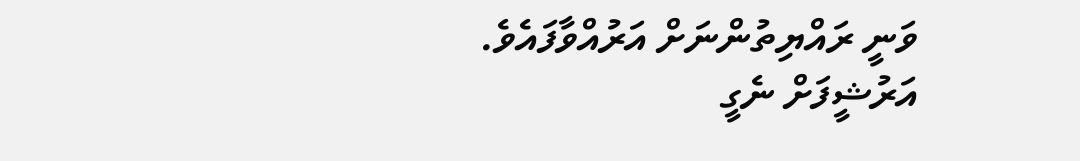ވަނީ ރައްޔިތުންނަށް އަރުއްވާފައެވެ.
އަރުޝީފަށް ނެގީ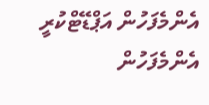އެންމެފަހުން އަޕްޑޭޓްކުރީ
އެންމެފަހުން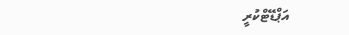އަޕްޑޭޓްކުރީ